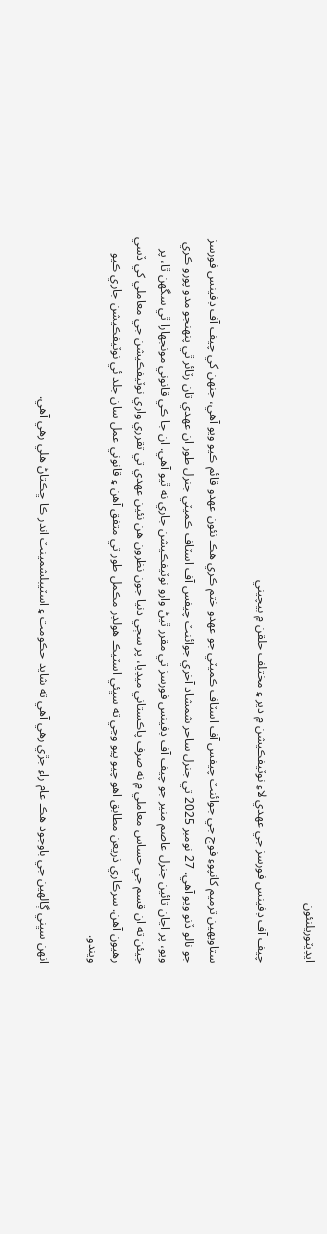ايڊيٽوريلنئون

چيف آف ڊفينس فورسز جي عهدي لاءِ نوٽيفڪيشن ۾ دير ۽ مختلف حلقن ۾ بيچيني

ستاويهين ترميم کانپوءِ فوج جي جوائنٽ چيفس آف اسٽاف ڪميٽي جو عهدو ختم ڪري هڪ نئون عهدو قائم ڪيو ويو آهي، جنهن کي چيف آف ڊفينس فورسز جو نالو ڏنو ويو آهي. 27 نومبر 2025 تي جنرل ساحر شمشاد آخري جوائنٽ چيفس آف اسٽاف ڪميٽي جنرل طور ان عهدي تان رٽائر ٿي پنهنجو مدو پورو ڪري ويو، پر اڃان تائين جنرل عاصم منير جو چيف آف ڊفينس فورسز تي مقرر ٿيڻ وارو نوٽيفڪيشن جاري نه ٿيو آهي. ان جا ڪي قانوني مونجهارا ٿي سگهن ٿا، پر جيئن ته ان قسم جي حساس معاملي ۾ نه صرف پاڪستاني ميڊيا، پر سڄي دنيا جون نظرون هن نئين عهدي تي تقرري واري نوٽيفڪيشن جي معاملي کي ڏسي رهيون آهن. سرڪاري ذريعن مطابق اهو چيو پيو وڃي ته سڀئي اسٽيڪ هولڊر مڪمل طور تي متفق آهن ۽ قانوني عمل سان جلد ئي نوٽيفڪيشن جاري ڪيو ويندو.

انهن سڀني ڳالهين جي باوجود هڪ عام راءِ جڙي رهي آهي ته شايد حڪومت ۽ اسٽيبلشمينٽ اندر ڪا ڇڪتاڻ هلي رهي آهي.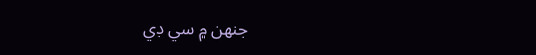جنهن ۾ سي ڊي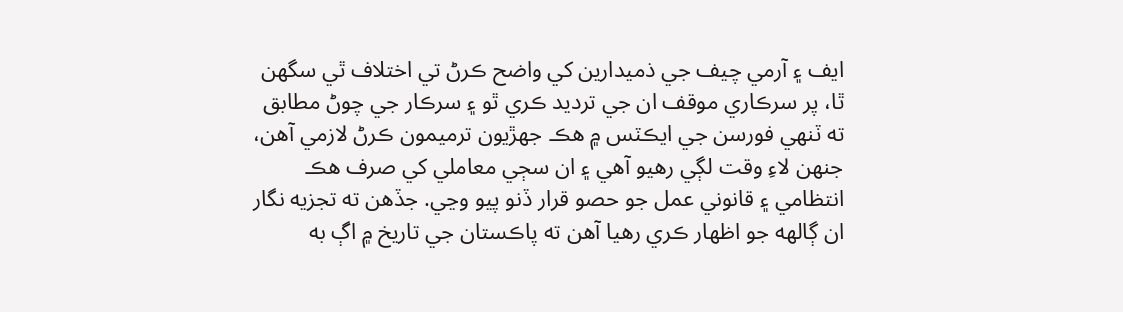ايف ۽ آرمي چيف جي ذميدارين کي واضح ڪرڻ تي اختلاف ٿي سگهن ٿا، پر سرڪاري موقف ان جي ترديد ڪري ٿو ۽ سرڪار جي چوڻ مطابق ته ٽنهي فورسن جي ايڪٽس ۾ هڪ جهڙيون ترميمون ڪرڻ لازمي آهن، جنهن لاءِ وقت لڳي رهيو آهي ۽ ان سڄي معاملي کي صرف هڪ انتظامي ۽ قانوني عمل جو حصو قرار ڏنو پيو وڃي. جڏهن ته تجزيه نگار ان ڳالهه جو اظهار ڪري رهيا آهن ته پاڪستان جي تاريخ ۾ اڳ به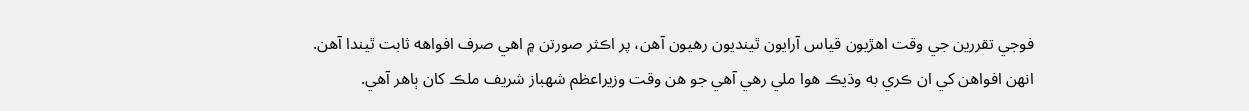فوجي تقررين جي وقت اهڙيون قياس آرايون ٿينديون رهيون آهن، پر اڪثر صورتن ۾ اهي صرف افواهه ثابت ٿيندا آهن. انهن افواهن کي ان ڪري به وڌيڪ هوا ملي رهي آهي جو هن وقت وزيراعظم شهباز شريف ملڪ کان ٻاهر آهي.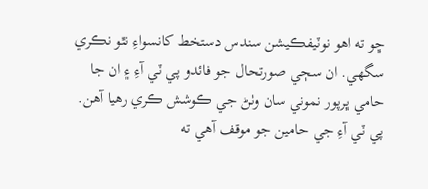ڇو ته اهو نوٽيفڪيشن سندس دستخط کانسواءِ نٿو نڪري سگهي. ان سڄي صورتحال جو فائدو پي ٽي آءِ ۽ ان جا حامي ڀرپور نموني سان وٺڻ جي ڪوشش ڪري رهيا آهن. پي ٽي آءِ جي حامين جو موقف آهي ته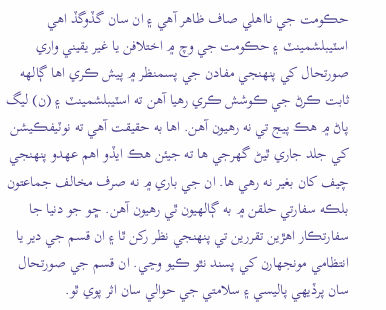حڪومت جي نااهلي صاف ظاهر آهي ۽ ان سان گڏوگڏ اهي اسٽيبلشمينٽ ۽ حڪومت جي وچ ۾ اختلافن يا غير يقيني واري صورتحال کي پنهنجي مفادن جي پسمنظر ۾ پيش ڪري اها ڳالهه ثابت ڪرڻ جي ڪوشش ڪري رهيا آهن ته اسٽيبلشمينٽ ۽ (ن) ليگ پاڻ ۾ هڪ پيج تي نه رهيون آهن. اها به حقيقت آهي ته نوٽيفڪيشن کي جلد جاري ٿيڻ گهرجي ها ته جيئن هڪ ايڏو اهم عهدو پنهنجي چيف کان بغير نه رهي ها. ان جي باري ۾ نه صرف مخالف جماعتون بلڪه سفارتي حلقن ۾ به ڳالهيون ٿي رهيون آهن. ڇو جو دنيا جا سفارتڪار اهڙين تقررين تي پنهنجي نظر رکن ٿا ۽ ان قسم جي دير يا انتظامي مونجهارن کي پسند نٿو ڪيو وڃي. ان قسم جي صورتحال سان پرڏيهي پاليسي ۽ سلامتي جي حوالي سان اثر پوي ٿو.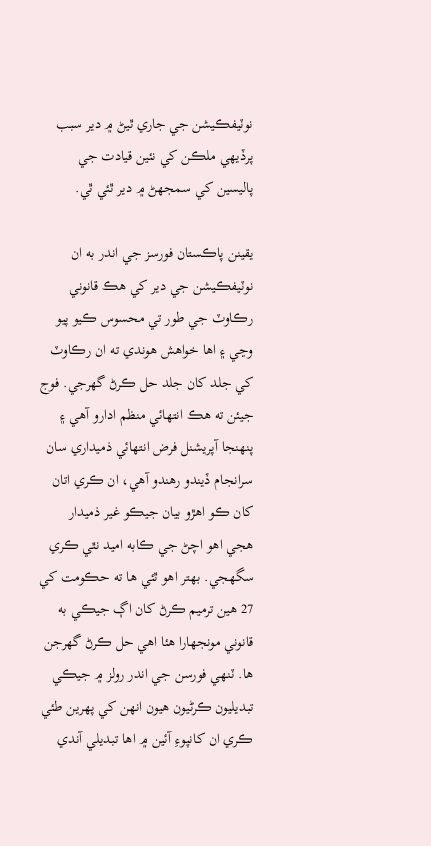نوٽيفڪيشن جي جاري ٿيڻ ۾ دير سبب پرڏيهي ملڪن کي نئين قيادت جي پاليسين کي سمجهڻ ۾ دير ٿئي ٿي.

يقينن پاڪستان فورسز جي اندر به ان نوٽيفڪيشن جي دير کي هڪ قانوني رڪاوٽ جي طور تي محسوس ڪيو پيو وڃي ۽ اها خواهش هوندي ته ان رڪاوٽ کي جلد کان جلد حل ڪرڻ گهرجي. فوج جيئن ته هڪ انتهائي منظم ادارو آهي ۽ پنهنجا آپريشنل فرض انتهائي ذميداري سان سرانجام ڏيندو رهندو آهي، ان ڪري اتان کان ڪو اهڙو بيان جيڪو غير ذميدار هجي اهو اچڻ جي ڪابه اميد نٿي ڪري سگهجي. بهتر اهو ٿئي ها ته حڪومت کي 27 هين ترميم ڪرڻ کان اڳ جيڪي به قانوني مونجهارا هئا اهي حل ڪرڻ گهرجن ها. ٽنهي فورسن جي اندر رولز ۾ جيڪي تبديليون ڪرڻيون هيون انهن کي پهرين طئي ڪري ان کانپوءِ آئين ۾ اها تبديلي آندي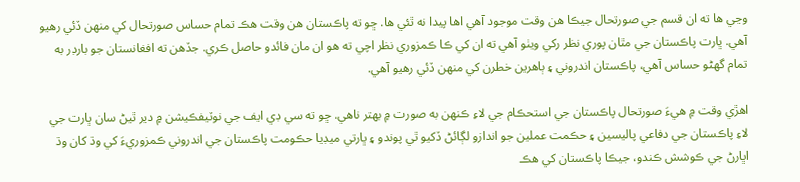وڃي ها ته ان قسم جي صورتحال جيڪا هن وقت موجود آهي اها پيدا نه ٿئي ها. ڇو ته پاڪستان هن وقت هڪ تمام حساس صورتحال کي منهن ڏئي رهيو آهي. ڀارت پاڪستان جي مٿان پوري نظر رکي ويٺو آهي ته ان کي ڪا ڪمزوري نظر اچي ته هو ان مان فائدو حاصل ڪري. جڏهن ته افغانستان جو بارڊر به تمام گهڻو حساس آهي، پاڪستان اندروني ۽ ٻاهرين خطرن کي منهن ڏئي رهيو آهي.

اهڙي وقت ۾ هيءَ صورتحال پاڪستان جي استحڪام جي لاءِ ڪنهن به صورت ۾ بهتر ناهي. ڇو ته سي ڊي ايف جي نوٽيفڪيشن ۾ دير ٿيڻ سان ڀارت جي لاءِ پاڪستان جي دفاعي پاليسين ۽ حڪمت عملين جو اندازو لڳائڻ ڏکيو ٿي پوندو ۽ ڀارتي ميڊيا حڪومت پاڪستان جي اندروني ڪمزوريءَ کي وڌ کان وڌ اڀارڻ جي ڪوشش ڪندو، جيڪا پاڪستان کي هڪ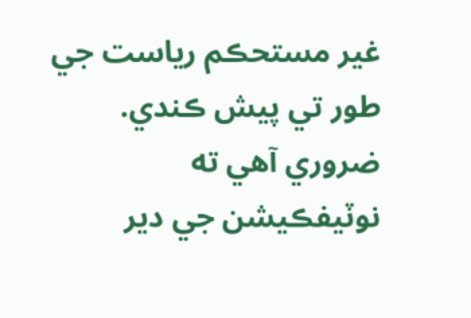غير مستحڪم رياست جي طور تي پيش ڪندي. ضروري آهي ته نوٽيفڪيشن جي دير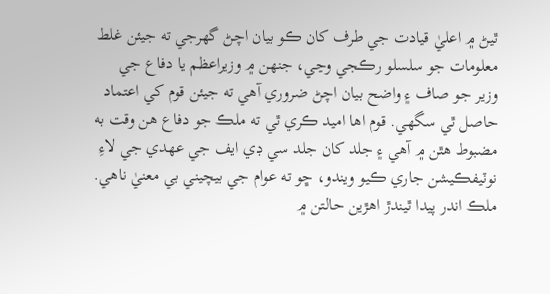ٿيڻ ۾ اعليٰ قيادت جي طرف کان ڪو بيان اچڻ گهرجي ته جيئن غلط معلومات جو سلسلو رڪجي وڃي، جنهن ۾ وزيراعظم يا دفاع جي وزير جو صاف ۽ واضح بيان اچڻ ضروري آهي ته جيئن قوم کي اعتماد حاصل ٿي سگهي. قوم اها اميد ڪري ٿي ته ملڪ جو دفاع هن وقت به مضبوط هٿن ۾ آهي ۽ جلد کان جلد سي ڊي ايف جي عهدي جي لاءِ نوٽيفڪيشن جاري ڪيو ويندو، ڇو ته عوام جي بيچيني بي معنيٰ ناهي. ملڪ اندر پيدا ٿيندڙ اهڙين حالتن ۾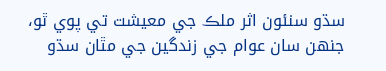سڌو سنئون اثر ملڪ جي معيشت تي پوي ٿو، جنهن سان عوام جي زندگين جي مٿان سڌو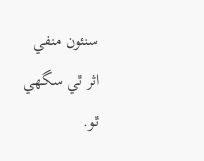سنئون منفي اثر ٿي سگهي ٿو.